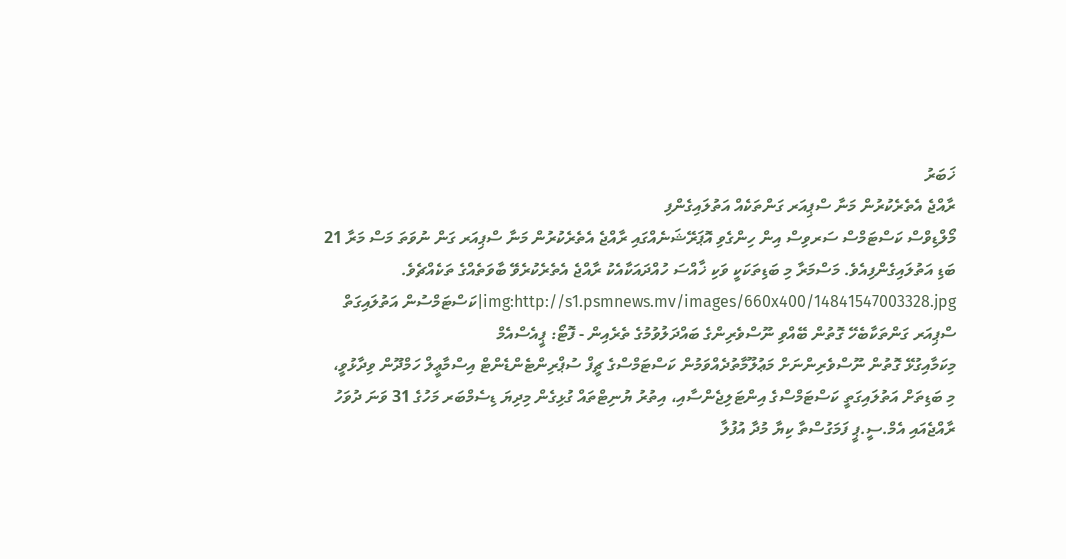ޚަބަރު
ރާއްޖެ އެތެރެކުރުން މަނާ ސްޕިއަރ ގަންތަކެއް އަތުލައިގެންފި
މޯލްޑިވްސް ކަސްޓަމްސް ސަރވިސް އިން ހިންގެވި އޮޕަރޭޝަނެއްގައި ރާއްޖެ އެތެރެކުރުން މަނާ ސްޕިއަރ ގަން ނުވަތަ މަސް މަރާ 21 ބަޑި އަތުލައިގެންފިއެވެ. މަސްމަރާ މި ބަޑިތަކަކީ ވަކި ޚާއްސަ ހުއްދައަކާއެކު ރާއްޖެ އެތެރެކުރެވޭ ބާވަތެއްގެ ތަކެއްޗެވެ. img:http://s1.psmnews.mv/images/660x400/14841547003328.jpg|ކަސްޓަމްސުން އަތުލައިގަތް ސްޕިއަރ ގަންތަކާބެހޭ ގޮތުން ބޭއްވި ނޫސްވެރިންގެ ބައްދަލުވުމުގެ ތެރެއިން - ފޮޓޯ: ޕީއެސްއެމް
މިކަމާއިގުޅޭ ގޮތުން ނޫސްވެރިންނަށް މަޢުލޫމާތުދެއްވަމުން ކަސްޓަމްސްގެ ޗީފް ސުޕްރިންޓެންޑެންޓް އިސްމާޢީލް ހަމްދޫން ވިދާޅުވީ، މި ބަޑިތަށް އަތުލައިގަތީ ކަސްޓަމްސްގެ އިންޓަލިޖެންސާއި، އިތުރު ޔުނިޓްތައް ގުޅިގެން މިދިޔަ ޑިސެމްބަރ މަހުގެ 31 ވަނަ ދުވަހު ރާއްޖެއައި އެމް.ސީ.ޕީ ފަމަގުސްތާ ކިޔާ މުދާ އުފުލާ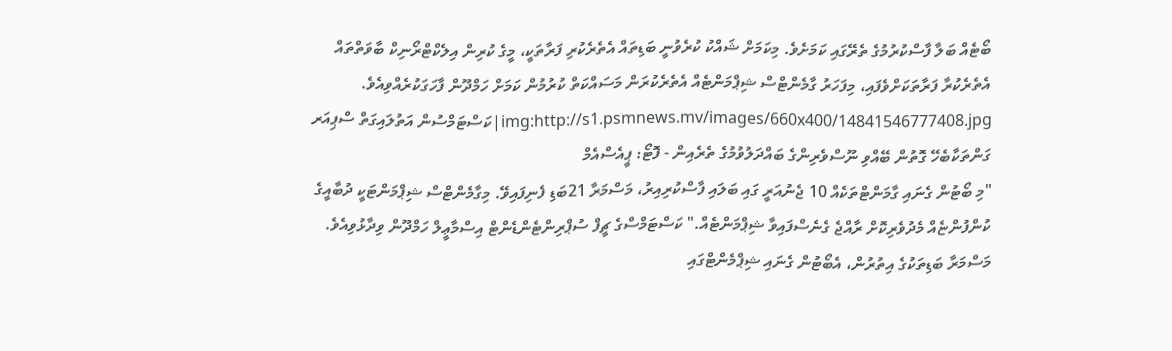ބޯޓެއް ބަލާ ފާސްކުރުމުގެ ތެރޭގައި ކަމަށެވެ. މިކަމަށް ޝައްކު ކުރެވުނީ ބަޑިތައް އެތެރެކުރި ފަރާތަކީ، މީގެ ކުރިން އިލެކްޓްރޯނިކް ބާވަތްތައް އެތެރެކުރާ ފަރާތަކަށްވެފައި، މިފަހަރު ގާމެންޓްސް ޝިޕްމަންޓެއް އެތެރެކުރަން މަސައްކަތް ކުރުމުން ކަމަށް ހަމްދޫން ފާހަގަކުރެއްވިއެވެ. img:http://s1.psmnews.mv/images/660x400/14841546777408.jpg|ކަސްޓަމްސުން އަތުލައިގަތް ސްޕިއަރ ގަންތަކާބެހޭ ގޮތުން ބޭއްވި ނޫސްވެރިންގެ ބައްދަލުވުމުގެ ތެރެއިން - ފޮޓޯ: ޕީއެސްއެމް
"މި ބޯޓުން ގެނައި ގާމަންޓްތަކެއް 10 ޖެނުއަރީ ގައި ބަލައި ފާސްކުރިއިރު، މަސްމަރާ 21ބަޑި ފެނިފައިވޭ. މިގާމެންޓްސް ޝިޕްމަންޓަކީ ދުބާއީގެ ކުންފުންޏެއް މެދުވެރިކޮށް ރާއްޖެ ގެނެސްފައިވާ ޝިޕްމަންޓެއް." ކަސްޓަމްސްގެ ޗީފް ސުޕްރިންޓެންޑެންޓް އިސްމާޢީލް ހަމްދޫން ވިދާޅުވިއެވެ.
މަސްމަރާ ބަޑިތަކުގެ އިތުރުން، އެބޯޓުން ގެނައި ޝިޕްމެންޓްގައި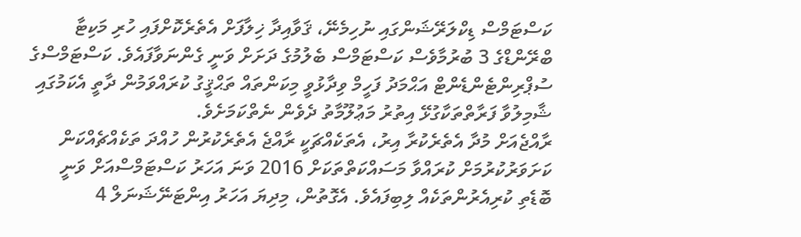ކަސްޓަމްސް ޑިކްލަރޭޝަންގައި ނުހިމެނޭ، ޤަވާއިދާ ޚިލާފަށް އެތެރެކޮށްފައި ހުރި މަކިޓާ ބްރޭންޑްގެ 3 ބުރުމާވެސް ކަސްޓަމްސް ބެލުމުގެ ދަށަށް ވަނީ ގެންނަވާފައެވެ. ކަސްޓަމްސްގެ ސުޕްރިންޓެންޑެންޓް އަޙްމަދު ފަހީމް ވިދާޅުވީ މިކަންތައް ތަޙްޤީގު ކުރައްވަމުން ދާތީ އެކަމުގައި ޝާމިލުވާ ފަރާތްތަކާގުޅޭ އިތުރު މަޢުލޫމާތު ދެވެން ނެތްކަމަށެވެ.
ރާއްޖެއަށް މުދާ އެތެރެކުރާ އިރު، އެތަކެއްޗަކީ ރާއްޖެ އެތެރެކުރުން ހުއްދަ ތަކެއްޗެއްކަން ކަށަވަރުކުރުމަށް ކުރައްވާ މަސައްކަތްތަކަށް 2016 ވަނަ އަހަރު ކަސްޓަމްސްއަށް ވަނީ ބޮޑެތި ކުރިއެރުންތަކެއް ލިބިފައެވެ. އެގޮތުން، މިދިޔަ އަހަރު އިންޓަނޭޝަނަލް 4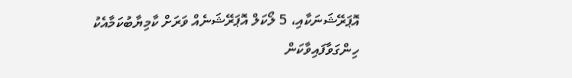އޮޕަރޭޝަނަކާއި، 5 ލޯކަލް އޮޕަރޭޝަނެއް ވަރަށް ކާމިޔާބުކަމާއެކު ހިންގަވާފައިވާކަން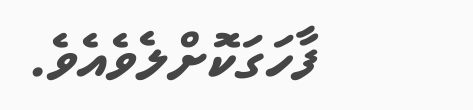ފާހަގަކޮށްލެވެއެވެ.